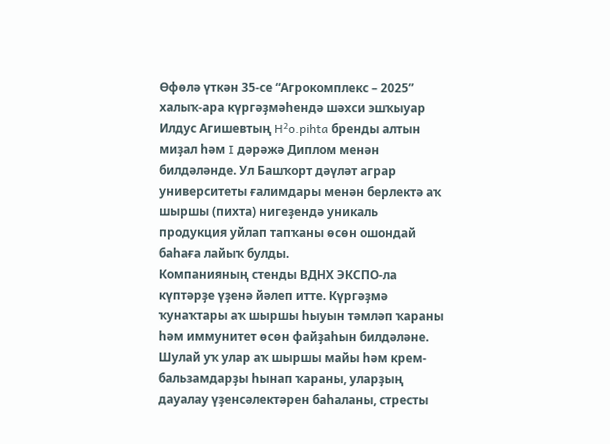Өфөлә үткән 35-се “Агрокомплекс – 2025” халыҡ-ара күргәҙмәһендә шәхси эшҡыуар Илдус Агишевтың H²o.pihta бренды алтын миҙал һәм I дәрәжә Диплом менән билдәләнде. Ул Башҡорт дәүләт аграр университеты ғалимдары менән берлектә аҡ шыршы (пихта) нигеҙендә уникаль продукция уйлап тапҡаны өсөн ошондай баһаға лайыҡ булды.
Компанияның стенды ВДНХ ЭКСПО-ла күптәрҙе үҙенә йәлеп итте. Күргәҙмә ҡунаҡтары аҡ шыршы һыуын тәмләп ҡараны һәм иммунитет өсөн файҙаһын билдәләне. Шулай уҡ улар аҡ шыршы майы һәм крем-бальзамдарҙы һынап ҡараны, уларҙың дауалау үҙенсәлектәрен баһаланы, стресты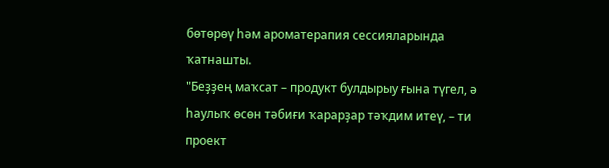бөтөрөү һәм ароматерапия сессияларында ҡатнашты.
"Беҙҙең маҡсат – продукт булдырыу ғына түгел, ә һаулыҡ өсөн тәбиғи ҡарарҙар тәҡдим итеү, – ти проект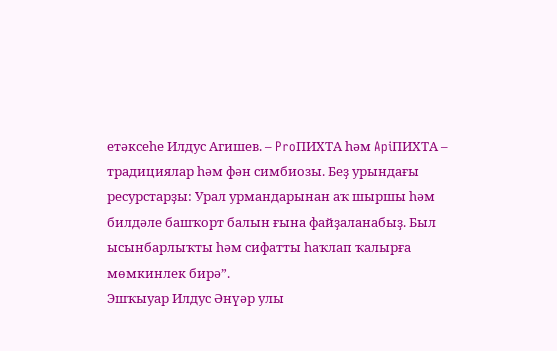етәксеһе Илдус Агишев. – ProПИХТА һәм ApiПИХТА – традициялар һәм фән симбиозы. Беҙ урындағы ресурстарҙы: Урал урмандарынан аҡ шыршы һәм билдәле башҡорт балын ғына файҙаланабыҙ. Был ысынбарлыҡты һәм сифатты һаҡлап ҡалырға мөмкинлек бирә”.
Эшҡыуар Илдус Әнүәр улы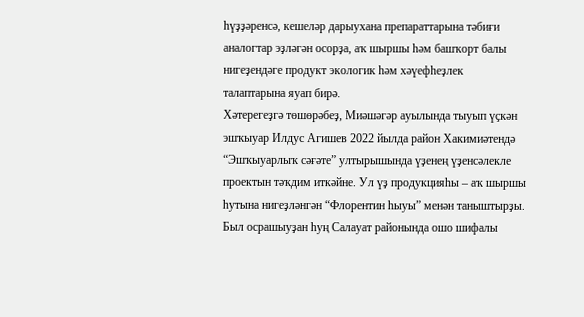һүҙҙәренсә, кешеләр дарыухана препараттарына тәбиғи аналогтар эҙләгән осорҙа, аҡ шыршы һәм башҡорт балы нигеҙендәге продукт экологик һәм хәүефһеҙлек талаптарына яуап бирә.
Хәтерегеҙгә төшөрәбеҙ, Миәшәгәр ауылында тыуып үҫкән эшҡыуар Илдус Агишев 2022 йылда район Хакимиәтендә “Эшҡыуарлыҡ сәғәте” ултырышында үҙенең үҙенсәлекле проектын тәҡдим иткәйне. Ул үҙ продукцияһы – аҡ шыршы һутына нигеҙләнгән “Флорентин һыуы” менән таныштырҙы. Был осрашыуҙан һуң Салауат районында ошо шифалы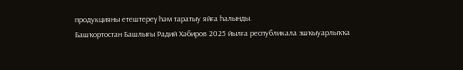продукцияны етештереү һәм таратыу яйға һалынды.
Башҡортостан Башлығы Радий Хәбиров 2025 йылға республикала эшҡыуарлыҡҡа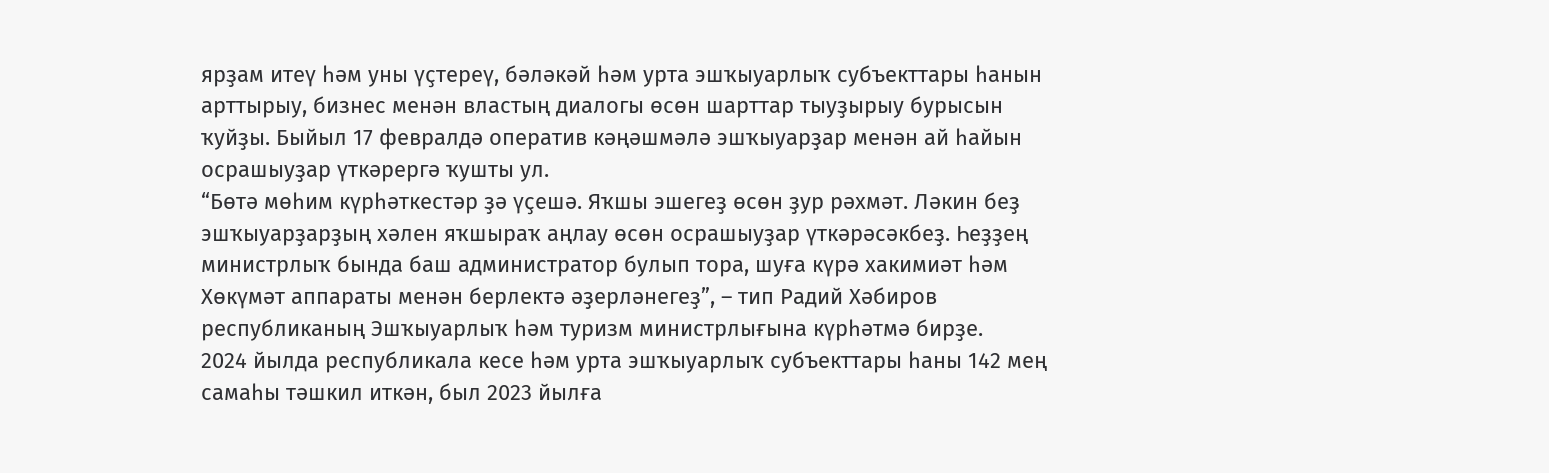ярҙам итеү һәм уны үҫтереү, бәләкәй һәм урта эшҡыуарлыҡ субъекттары һанын арттырыу, бизнес менән властың диалогы өсөн шарттар тыуҙырыу бурысын ҡуйҙы. Быйыл 17 февралдә оператив кәңәшмәлә эшҡыуарҙар менән ай һайын осрашыуҙар үткәрергә ҡушты ул.
“Бөтә мөһим күрһәткестәр ҙә үҫешә. Яҡшы эшегеҙ өсөн ҙур рәхмәт. Ләкин беҙ эшҡыуарҙарҙың хәлен яҡшыраҡ аңлау өсөн осрашыуҙар үткәрәсәкбеҙ. Һеҙҙең министрлыҡ бында баш администратор булып тора, шуға күрә хакимиәт һәм Хөкүмәт аппараты менән берлектә әҙерләнегеҙ”, – тип Радий Хәбиров республиканың Эшҡыуарлыҡ һәм туризм министрлығына күрһәтмә бирҙе.
2024 йылда республикала кесе һәм урта эшҡыуарлыҡ субъекттары һаны 142 мең самаһы тәшкил иткән, был 2023 йылға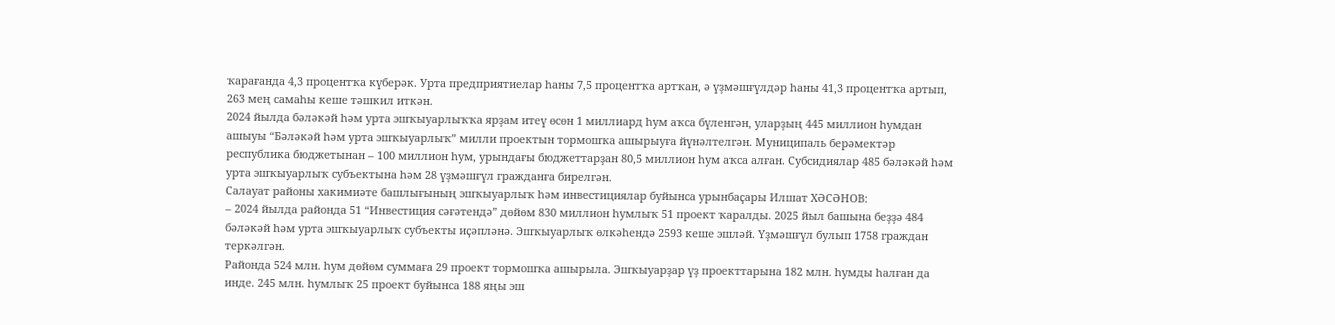ҡарағанда 4,3 процентҡа күберәк. Урта предприятиелар һаны 7,5 процентҡа артҡан, ә үҙмәшғүлдәр һаны 41,3 процентҡа артып, 263 мең самаһы кеше тәшкил иткән.
2024 йылда бәләкәй һәм урта эшҡыуарлыҡҡа ярҙам итеү өсөн 1 миллиард һум аҡса бүленгән, уларҙың 445 миллион һумдан ашыуы “Бәләкәй һәм урта эшҡыуарлыҡ” милли проектын тормошҡа ашырыуға йүнәлтелгән. Муниципаль берәмектәр республика бюджетынан – 100 миллион һум, урындағы бюджеттарҙан 80,5 миллион һум аҡса алған. Субсидиялар 485 бәләкәй һәм урта эшҡыуарлыҡ субъектына һәм 28 үҙмәшғүл гражданға бирелгән.
Салауат районы хакимиәте башлығының эшҡыуарлыҡ һәм инвестициялар буйынса урынбаҫары Илшат ХӘСӘНОВ:
– 2024 йылда районда 51 “Инвестиция сәғәтендә” дөйөм 830 миллион һумлыҡ 51 проект ҡаралды. 2025 йыл башына беҙҙә 484 бәләкәй һәм урта эшҡыуарлыҡ субъекты иҫәпләнә. Эшҡыуарлыҡ өлкәһендә 2593 кеше эшләй. Үҙмәшғүл булып 1758 граждан теркәлгән.
Районда 524 млн. һум дөйөм суммаға 29 проект тормошҡа ашырыла. Эшҡыуарҙар үҙ проекттарына 182 млн. һумды һалған да инде. 245 млн. һумлыҡ 25 проект буйынса 188 яңы эш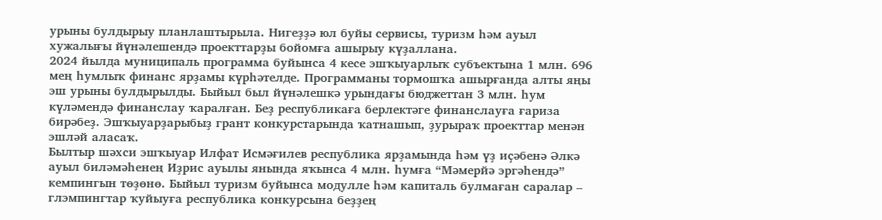урыны булдырыу планлаштырыла. Нигеҙҙә юл буйы сервисы, туризм һәм ауыл хужалығы йүнәлешендә проекттарҙы бойомға ашырыу күҙаллана.
2024 йылда муниципаль программа буйынса 4 кесе эшҡыуарлыҡ субъектына 1 млн. 696 мең һумлыҡ финанс ярҙамы күрһәтелде. Программаны тормошҡа ашырғанда алты яңы эш урыны булдырылды. Быйыл был йүнәлешкә урындағы бюджеттан 3 млн. һум күләмендә финанслау ҡаралған. Беҙ республикаға берлектәге финанслауға ғариза бирәбеҙ. Эшҡыуарҙарыбыҙ грант конкурстарында ҡатнашып, ҙурыраҡ проекттар менән эшләй аласаҡ.
Былтыр шәхси эшҡыуар Илфат Исмәғилев республика ярҙамында һәм үҙ иҫәбенә Әлкә ауыл биләмәһенең Иҙрис ауылы янында яҡынса 4 млн. һумға “Мәмерйә эргәһендә” кемпингын төҙөнө. Быйыл туризм буйынса модулле һәм капиталь булмаған саралар – глэмпингтар ҡуйыуға республика конкурсына беҙҙең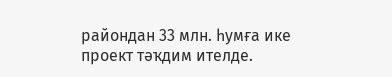райондан 33 млн. һумға ике проект тәҡдим ителде.